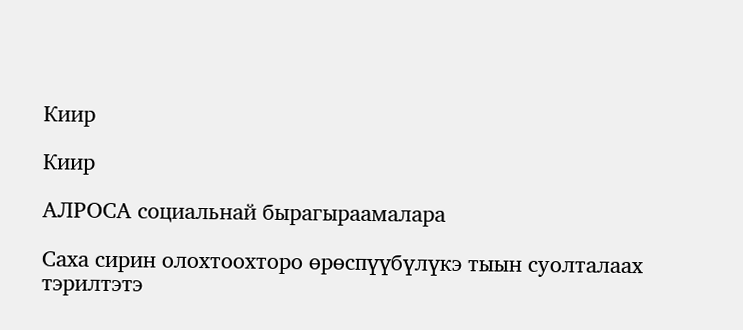Киир

Киир

АЛРОСА социальнай бырагыраамалара

Саха сирин олохтоохторо өрөспүүбүлүкэ тыын суолталаах тэрилтэтэ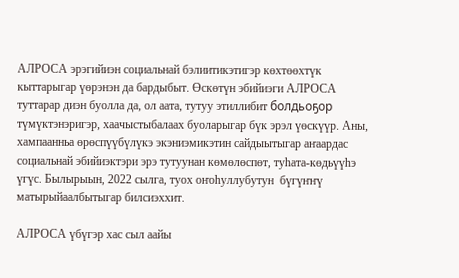АЛРОСА эрэгийиэн социальнай бэлиитикэтигэр көхтөөхтүк кыттарыгар үөрэнэн да бардыбыт. Өскөтүн эбийиэги АЛРОСА туттарар диэн буолла да, ол аата, тутуу этиллибит болдьоҕор түмүктэнэригэр, хаачыстыбалаах буоларыгар бүк эрэл үөскүүр. Аны, хампаанньа өрөспүүбүлүкэ экэниэмикэтин сайдыытыгар аҥаардас социальнай эбийиэктэри эрэ тутуунан көмөлөспөт, туһата-көдьүүһэ үгүс. Былырыын, 2022 сылга, туох оҥоһуллубутун  бүгүҥҥү матырыйаалбытыгар билсиэххит.

АЛРОСА үбүгэр хас сыл аайы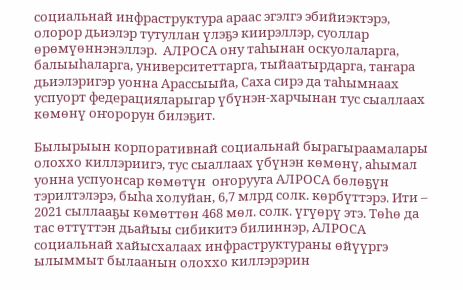социальнай инфраструктура араас эгэлгэ эбийиэктэрэ, олорор дьиэлэр тутуллан үлэҕэ киирэллэр, суоллар өрөмүөннэнэллэр.  АЛРОСА ону таһынан оскуолаларга, балыыһаларга, университеттарга, тыйаатырдарга, таҥара дьиэлэригэр уонна Арассыыйа, Саха сирэ да таһымнаах успуорт федерацияларыгар үбүнэн-харчынан тус сыаллаах көмөнү оҥорорун билэҕит.

Былырыын корпоративнай социальнай бырагыраамалары олоххо киллэриигэ, тус сыаллаах үбүнэн көмөнү, аһымал уонна успуонсар көмөтүн  оҥорууга АЛРОСА бөлөҕүн тэрилтэлэрэ, быһа холуйан, 6,7 млрд солк. көрбүттэрэ. Ити – 2021 сыллааҕы көмөттөн 468 мөл. солк. үгүөрү этэ. Төһө да тас өттүттэн дьайыы сибикитэ билиннэр, АЛРОСА социальнай хайысхалаах инфраструктураны өйүүргэ ылыммыт былаанын олоххо киллэрэрин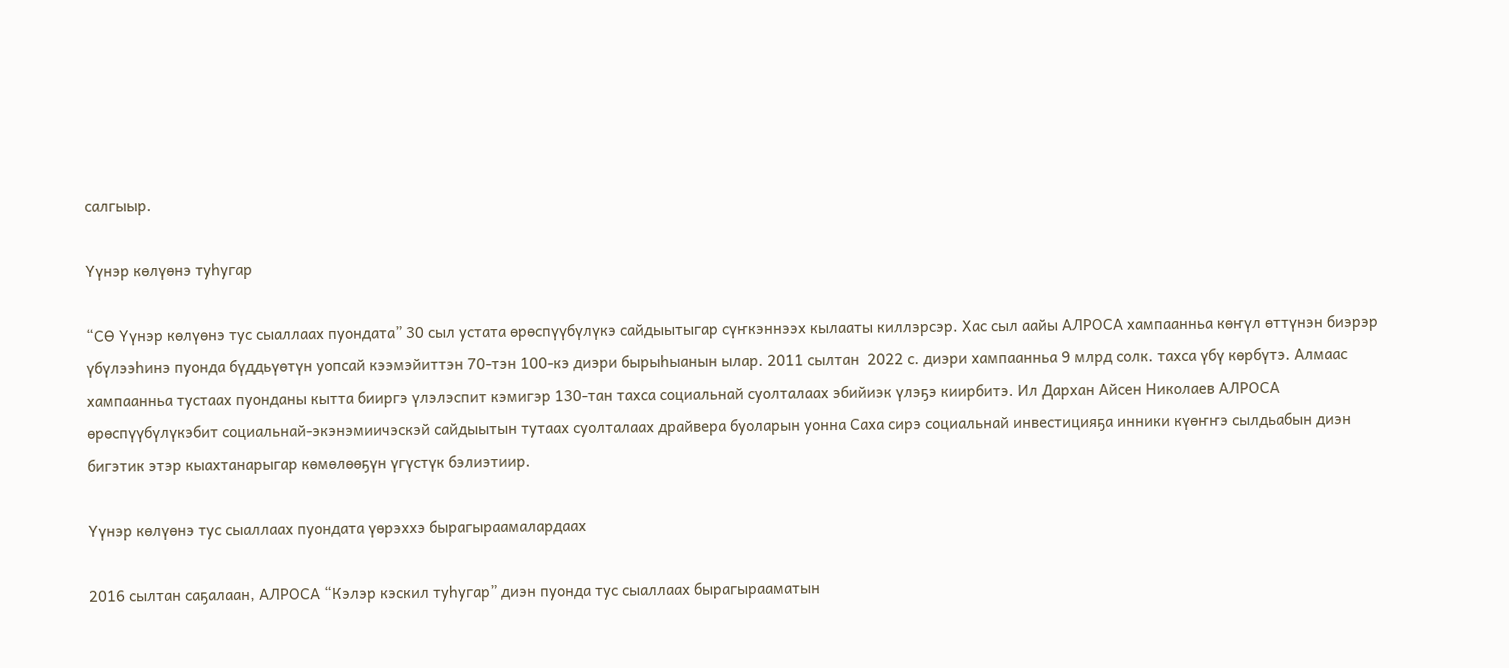салгыыр.

Үүнэр көлүөнэ туһугар

“СӨ Үүнэр көлүөнэ тус сыаллаах пуондата” 30 сыл устата өрөспүүбүлүкэ сайдыытыгар сүҥкэннээх кылааты киллэрсэр. Хас сыл аайы АЛРОСА хампаанньа көҥүл өттүнэн биэрэр үбүлээһинэ пуонда бүддьүөтүн уопсай кээмэйиттэн 70-тэн 100-кэ диэри бырыһыанын ылар. 2011 сылтан  2022 с. диэри хампаанньа 9 млрд солк. тахса үбү көрбүтэ. Алмаас хампаанньа тустаах пуонданы кытта бииргэ үлэлэспит кэмигэр 130-тан тахса социальнай суолталаах эбийиэк үлэҕэ киирбитэ. Ил Дархан Айсен Николаев АЛРОСА өрөспүүбүлүкэбит социальнай-экэнэмиичэскэй сайдыытын тутаах суолталаах драйвера буоларын уонна Саха сирэ социальнай инвестицияҕа инники күөҥҥэ сылдьабын диэн бигэтик этэр кыахтанарыгар көмөлөөҕүн үгүстүк бэлиэтиир.

Үүнэр көлүөнэ тус сыаллаах пуондата үөрэххэ бырагыраамалардаах

2016 сылтан саҕалаан, АЛРОСА “Кэлэр кэскил туһугар” диэн пуонда тус сыаллаах бырагырааматын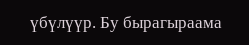үбүлүүр. Бу бырагыраама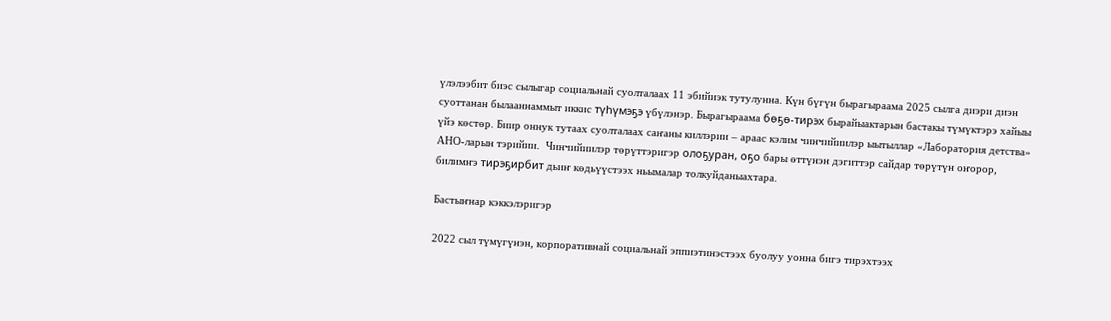үлэлээбит биэс сылыгар социальнай суолталаах 11 эбийиэк тутулунна. Күн бүгүн бырагыраама 2025 сылга диэри диэн суоттанан былааннаммыт иккис түһүмэҕэ үбүлэнэр. Бырагыраама бөҕө-тирэх бырайыактарын бастакы түмүктэрэ хайыы үйэ көстөр. Биир оннук тутаах суолталаах саҥаны киллэрии – араас кэлим чинчийиилэр ыытыллар «Лаборатория детства» АНО-ларын тэрийии.  Чинчийиилэр төрүттэригэр олоҕуран, оҕо бары өттүнэн дэгиттэр сайдар төрүтүн оҥорор, билимҥэ тирэҕирбит дьиҥ көдьүүстээх ньымалар толкуйданыахтара.

Бастыҥнар кэккэлэригэр

2022 сыл түмүгүнэн, корпоративнай социальнай эппиэтинэстээх буолуу уонна бигэ тирэхтээх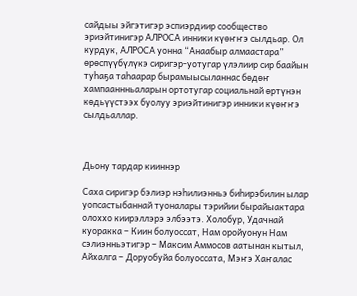сайдыы эйгэтигэр эспиэрдиир сообщество эриэйтинигэр АЛРОСА инники күөҥҥэ сылдьар. Ол курдук, АЛРОСА уонна “Анаабыр алмаастара” өрөспүүбүлүкэ сиригэр-уотугар үлэлиир сир баайын туһаҕа таһаарар бырамыысыланнас бөдөҥ хампааннньаларын ортотугар социальнай өртүнэн көдьүүстээх буолуу эриэйтинигэр инники күөҥҥэ сылдьаллар.



Дьону тардар кииннэр

Саха сиригэр бэлиэр нэһилиэнньэ биһирэбилин ылар уопсастыбаннай туоналары тэрийии бырайыактара олоххо киирэллэрэ элбээтэ. Холобур, Удачнай куоракка – Киин болуоссат, Нам оройуонун Нам сэлиэнньэтигэр – Максим Аммосов аатынан кытыл, Айхалга – Доруобуйа болуоссата, Мэҥэ Хаҥалас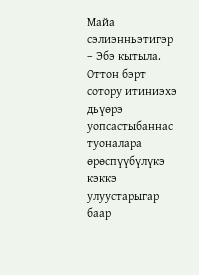Майа сэлиэнньэтигэр – Эбэ кытыла. Оттон бэрт сотору итиниэхэ дьүөрэ уопсастыбаннас туоналара өрөспүүбүлүкэ кэккэ улуустарыгар баар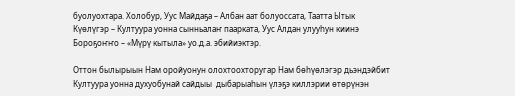буолуохтара. Холобур, Уус Майдаҕа – Албан аат болуоссата, Таатта Ытык Күөлүгэр – Култуура уонна сынньалаҥ паарката, Уус Алдан улууһун киинэ Бороҕоҥҥо – «Мүрү кытыла» уо.д.а. эбийиэктэр.

Оттон былырыын Нам оройуонун олохтоохторугар Нам бөһүөлэгэр дьэндэйбит Култуура уонна духуобунай сайдыы  дыбарыаһын үлэҕэ киллэрии өтөрүнэн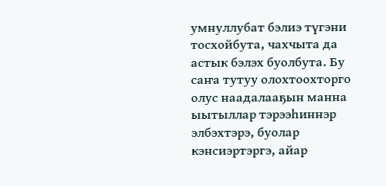умнуллубат бэлиэ түгэни тосхойбута, чахчыта да астык бэлэх буолбута. Бу саҥа тутуу олохтоохторго олус наадалааҕын манна ыытыллар тэрээһиннэр элбэхтэрэ, буолар кэнсиэртэргэ, айар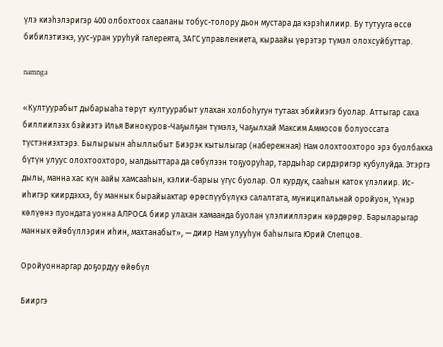үлэ киэһэлэригэр 400 олбохтоох сааланы тобус-толору дьон мустара да кэрэһилиир. Бу тутууга өссө бибилэтиэкэ, уус-уран уруһуй галереята, ЗАГС управлениета, кыраайы үөрэтэр түмэл олохсуйбуттар.

namnga

«Култуурабыт дыбарыаһа төрүт култуурабыт улахан холбоһугун тутаах эбийиэгэ буолар. Аттыгар саха биллиилээх бэйиэтэ Илья Винокуров-Чаҕылҕан түмэлэ, Чаҕылхай Максим Аммосов болуоссата түстэниэхтэрэ. Былырыын аһыллыбыт Биэрэк кытылыгар (набережная) Нам олохтоохторо эрэ буолбакка бүтүн улуус олохтоохторо, ыалдьыттара да сөбүлээн тоҕуоруһар, тардыһар сирдэригэр кубулуйда. Этэргэ дылы, манна хас күн аайы хамсааһын, кэлии-барыы үгүс буолар. Ол курдук, сааһын каток үлэлиир. Ис-иһигэр киирдэххэ, бу маннык бырайыактар өрөспүүбүлүкэ салалтата, муниципальнай оройуон, Үүнэр көлүөнэ пуондата уонна АЛРОСА биир улахан хамаанда буолан үлэлииллэрин көрдөрөр. Барыларыгар маннык өйөбүллэрин иһин, махтанабыт», — диир Нам улууһун баһылыга Юрий Слепцов.

Оройуоннаргар доҕордуу өйөбүл

Бииргэ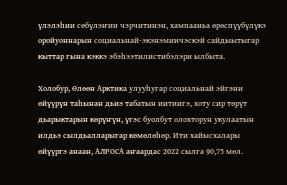үлэлэһии сөбүлэҥин чэрчитинэн, хампааньа өрөспүүбүлүкэ оройуоннарын социальнай-экэнэмиичэскэй сайдыытыгар кыттар гына кэккэ эбэһээтилистибэлэри ылбыта.

Холобур, Өлөөн Арктика улууһугар социальнай эйгэни өйүүрүн таһынан дьиэ табатын иитиигэ, хоту сир төрүт дьарыктарын көрүҥүн, үгэс буолбут олохторун укулаатын илдьэ сылдьалларыгар көмөлөһөр. Ити хайысхалары өйүүргэ анаан, АЛРОСА аҥаардас 2022 сылга 90,75 мөл.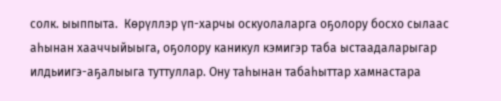солк. ыыппыта.  Көрүллэр үп-харчы оскуолаларга оҕолору босхо сылаас аһынан хааччыйыыга, оҕолору каникул кэмигэр таба ыстаадаларыгар илдьиигэ-аҕалыыга туттуллар. Ону таһынан табаһыттар хамнастара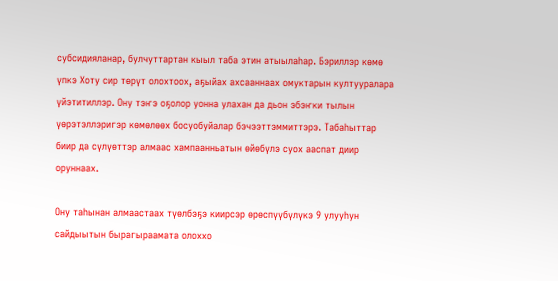субсидияланар, булчуттартан кыыл таба этин атыылаһар. Бэриллэр көмө үпкэ Хоту сир төрүт олохтоох, аҕыйах ахсааннаах омуктарын култууралара үйэтитиллэр. Ону тэҥэ оҕолор уонна улахан да дьон эбэҥки тылын үөрэтэллэригэр көмөлөөх босуобуйалар бэчээттэммиттэрэ. Табаһыттар биир да сүлүөттэр алмаас хампаанньатын өйөбүлэ суох ааспат диир оруннаах.

Ону таһынан алмаастаах түөлбэҕэ киирсэр өрөспүүбүлүкэ 9 улууһун сайдыытын бырагыраамата олоххо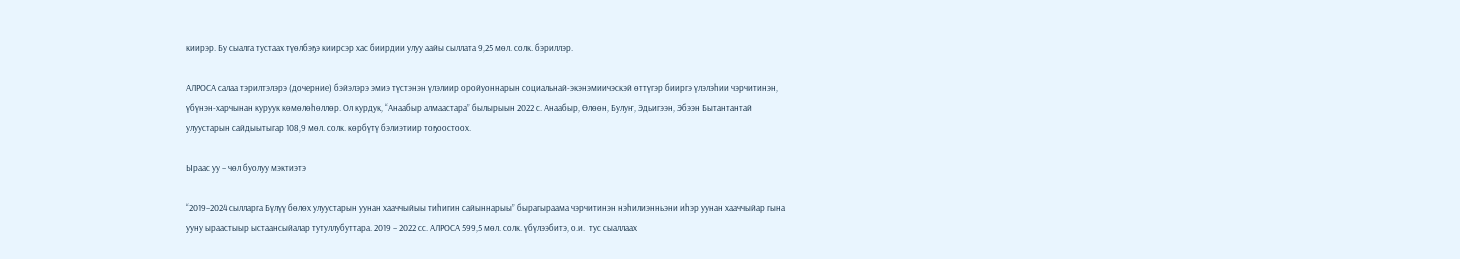киирэр. Бу сыалга тустаах түөлбэҕэ киирсэр хас биирдии улуу аайы сыллата 9,25 мөл. солк. бэриллэр.

АЛРОСА салаа тэрилтэлэрэ (дочерние) бэйэлэрэ эмиэ түстэнэн үлэлиир оройуоннарын социальнай-экэнэмиичэскэй өттүгэр бииргэ үлэлэһии чэрчитинэн, үбүнэн-харчынан куруук көмөлөһөллөр. Ол курдук, “Анаабыр алмаастара” былырыын 2022 с. Анаабыр, Өлөөн, Булуҥ, Эдьигээн, Эбээн Бытантантай улуустарын сайдыытыгар 108,9 мөл. солк. көрбүтү бэлиэтиир тоҕоостоох.

Ыраас уу – чөл буолуу мэктиэтэ

“2019–2024 сылларга Бүлүү бөлөх улуустарын уунан хааччыйыы тиһигин сайыннарыы” бырагыраама чэрчитинэн нэһилиэнньэни иһэр уунан хааччыйар гына ууну ыраастыыр ыстаансыйалар тутуллубуттара. 2019 – 2022 сс. АЛРОСА 599,5 мөл. солк. үбүлээбитэ, о.и.  тус сыаллаах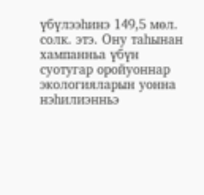үбүлээһинэ 149,5 мөл. солк. этэ. Ону таһынан хампанньа үбүн суотугар оройуоннар экологияларын уонна нэһилиэнньэ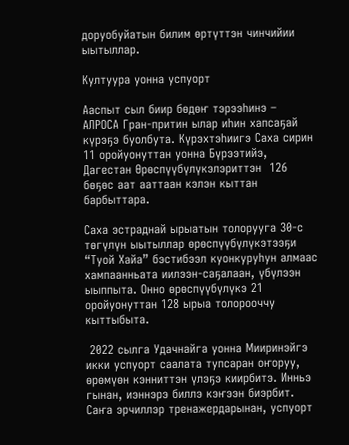доруобуйатын билим өртүттэн чинчийии ыытыллар.

Култуура уонна успуорт

Ааспыт сыл биир бөдөҥ тэрээһинэ – АЛРОСА Гран-притин ылар иһин хапсаҕай күрэҕэ буолбута. Күрэхтэһиигэ Саха сирин 11 оройуонуттан уонна Бүрээтийэ, Дагестан Өрөспүүбүлүкэлэриттэн  126 бөҕөс аат ааттаан кэлэн кыттан барбыттара.

Саха эстраднай ырыатын толорууга 30-с төгүлүн ыытыллар өрөспүүбүлүкэтээҕи “Туой Хайа” бэстибээл куонкуруһун алмаас хампаанньата иилээн-саҕалаан, үбүлээн ыыппыта. Онно өрөспүүбүлүкэ 21 оройуонуттан 128 ырыа толорооччу кыттыбыта.

 2022 сылга Удачнайга уонна Мииринэйгэ икки успуорт саалата тупсаран оҥоруу, өрөмүөн кэнниттэн үлэҕэ киирбитэ. Инньэ гынан, иэннэрэ биллэ кэҥээн биэрбит. Саҥа эрчиллэр тренажердарынан, успуорт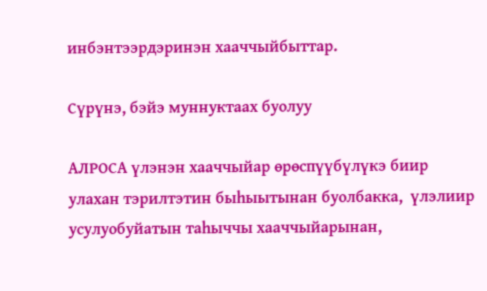инбэнтээрдэринэн хааччыйбыттар.

Сүрүнэ, бэйэ муннуктаах буолуу

АЛРОСА үлэнэн хааччыйар өрөспүүбүлүкэ биир улахан тэрилтэтин быһыытынан буолбакка,  үлэлиир усулуобуйатын таһыччы хааччыйарынан,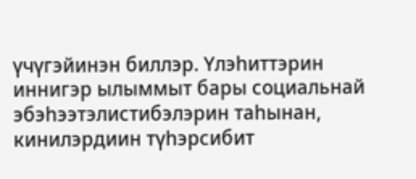үчүгэйинэн биллэр. Үлэһиттэрин иннигэр ылыммыт бары социальнай эбэһээтэлистибэлэрин таһынан, кинилэрдиин түһэрсибит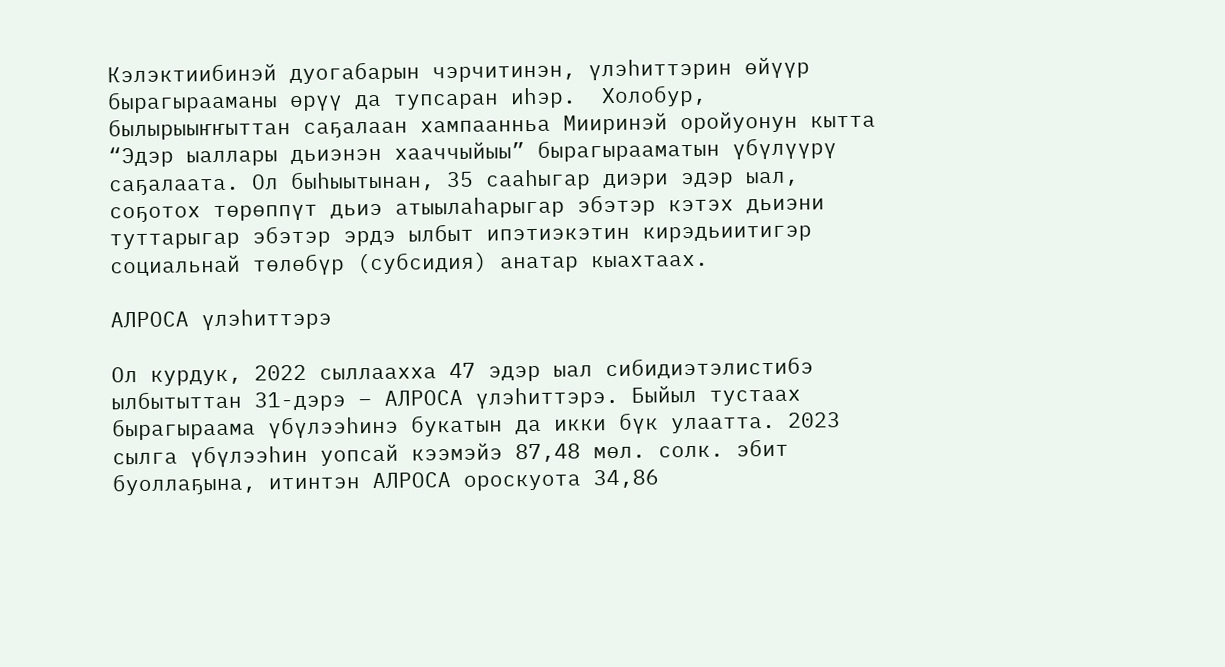Кэлэктиибинэй дуогабарын чэрчитинэн, үлэһиттэрин өйүүр бырагырааманы өрүү да тупсаран иһэр.  Холобур, былырыыҥҥыттан саҕалаан хампаанньа Мииринэй оройуонун кытта “Эдэр ыаллары дьиэнэн хааччыйыы” бырагырааматын үбүлүүрү саҕалаата. Ол быһыытынан, 35 сааһыгар диэри эдэр ыал, соҕотох төрөппүт дьиэ атыылаһарыгар эбэтэр кэтэх дьиэни туттарыгар эбэтэр эрдэ ылбыт ипэтиэкэтин кирэдьиитигэр социальнай төлөбүр (субсидия) анатар кыахтаах.

АЛРОСА үлэһиттэрэ

Ол курдук, 2022 сыллаахха 47 эдэр ыал сибидиэтэлистибэ ылбытыттан 31-дэрэ – АЛРОСА үлэһиттэрэ. Быйыл тустаах бырагыраама үбүлээһинэ букатын да икки бүк улаатта. 2023 сылга үбүлээһин уопсай кээмэйэ 87,48 мөл. солк. эбит буоллаҕына, итинтэн АЛРОСА ороскуота 34,86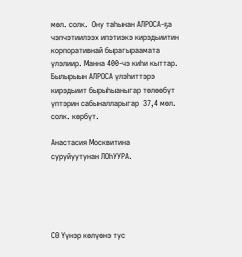мөл. солк.  Ону таһынан АЛРОСА-ҕа чэпчэтиилээх ипэтиэкэ кирэдьиитин корпоративнай бырагыраамата үлэлиир. Манна 400-чэ киһи кыттар. Былырыын АЛРОСА үлэһиттэрэ кирэдьиит бырыһыаныгар төлөөбүт үптэрин сабыналларыгар  37,4 мөл. солк. көрбүт.

Анастасия Москвитина
суруйуутунан ЛОһУУРА.





СӨ Үүнэр көлүөнэ тус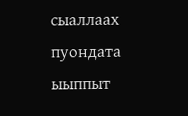сыаллаах пуондата ыыппыт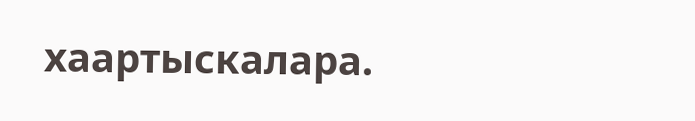хаартыскалара.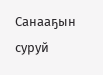Санааҕын суруй